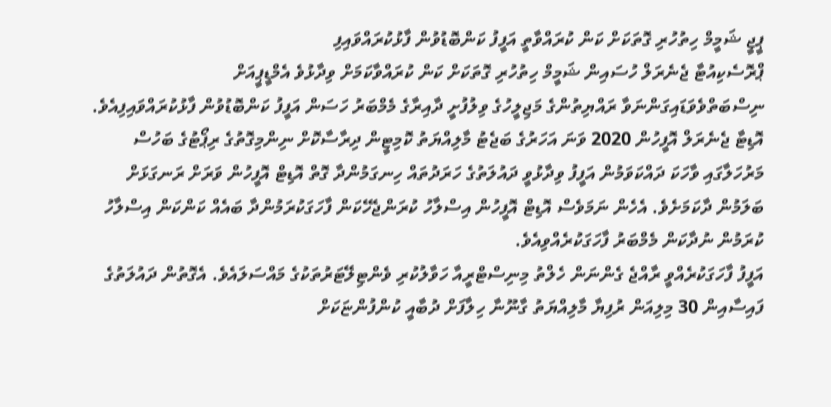ޕީޖީ ޝަމީމް ހިތުހުރި ގޮތަކަށް ކަން ކުރައްވާތީ އަފީފު ކަންބޮޑުވުން ފާޅުކުރައްވައިފި
ޕްރޮސެކިއުޓާ ޖެނެރަލް ހުސައިން ޝަމީމް ހިތުހުރި ގޮތަކަށް ކަން ކުރައްވާކަމަށް ވިދާޅުވެ އެމްޑީޕީއަށް ނިސްބަތްވެވަޑައިގަންނަވާ ރައްޔިތުންގެ މަޖިލީހުގެ ވިލުފުށީ ދާއިރާގެ މެމްބަރު ހަސަން އަފީފު ކަންބޮޑުވުން ފާޅުކުރައްވައިފިއެވެ.
އޮޑިޓާ ޖެނެރަލް އޮފީހުން 2020 ވަނަ އަހަރުގެ ބަޖެޓު މާލިއްޔަތު ކޮމިޓީން ދިރާސާކޮށް ނިންމިގޮތުގެ ރިޕޯޓުގެ ބަހުސް މަރުހަލާގައި ވާހަކަ ދައްކަވަމުން އަފީފު ވިދާޅުވީ ދައުލަތުގެ ހަރަދުތައް ހިނގަމުންދާ ގޮތް އޮޑިޓް އޮފީހުން ވަރަށް ރަނގަޅަށް ބަލަމުން ދާކަމަށެވެ. އެހެން ނަމަވެސް އޮޑިޓް އޮފީހުން އިސްލާހު ކުރަންޖެހޭކަން ފާހަގަކުރަމުންދާ ބައެއް ކަންކަން އިސްލާހު ކުރަމުން ނުދާކަން މެމްބަރު ފާހަގަކުރެއްވިއެވެ.
އަފީފު ފާހަގަކުރެއްވީ ރާއްޖެ ގެންނަން ހެލްތު މިނިސްޓްރީއާ ހަވާލުކުރި ވެންޓިލޭޓަރުތަކުގެ މައްސަލައެވެ. އެގޮތުން ދައުލަތުގެ ފައިސާއިން 30 މިލިއަން ރުފިޔާ މާލިއްޔަތު ގާނޫނާ ހިލާފަށް ދުބާއީ ކުންފުންޏަކަށް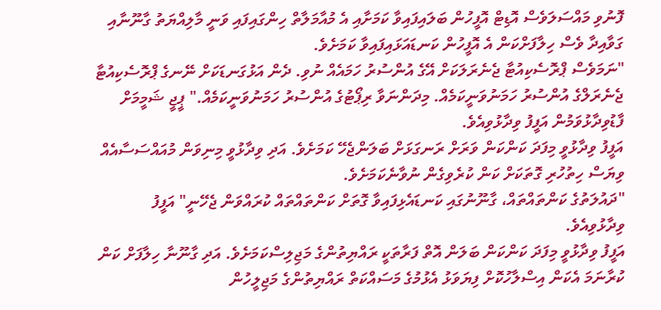ފޮނުވި މައްސަލަވެސް އޮޑިޓް އޮފީހުން ބަލައިފައިވާ ކަމަށާއި އެ މުއާމަލާތް ހިންގައިފައި ވަނީ މާލިއްޔަތު ގާނޫނާއި ގަވާއިދާ ވެސް ހިލާފަށްކަން އެ އޮފީހުން ކަނޑައަޅައިފައިވާ ކަމަށެވެ.
"ނަމަވެސް ޕްރޮސެކިއުޓާ ޖެނެރަލަކަށް އޭގެ އުންސުރު ހަމައެއް ނުވި. ދެން އަޅުގަނޑަކަށް ނޭނގެ ޕްރޮސެކިއުޓާ ޖެނެރަލްގެ އުންސުރު ހަމަނުވަނީކަމެއް. މިދަންނަވާ ރިޕޯޓުގެ އުންސުރު ހަމަނުވަނީކަމެއް." ޕީޖީ ޝަމީމަށް ފާޑުވިދާޅުވަމުން އަފީފު ވިދާޅުވިއެވެ.
އަފީފު ވިދާޅުވީ މިފަދަ ކަންކަން ވަރަށް ރަނގަޅަށް ބަލަންޖެހޭ ކަމަށެވެ. އަދި ވިދާޅުވީ މިނިވަން މުއައްސަސާއެއް ވިޔަސް ހިތުހުރި ގޮތަކަށް ކަން ކުރެވިގެން ނުވާނެކަމަށެވެ.
"ދައުލަތުގެ ކަންތައްތައް، ގާނޫނުގައި ކަނޑައެޅިފައިވާ ގޮތަށް ކަންތައްތައް ކުރައްވަން ޖެހޭނީ" އަފީފު ވިދާޅުވިއެވެ.
އަފީފު ވިދާޅުވީ މިފަދަ ކަންކަން ބަލަން އޮތް ފަރާތަކީ ރައްޔިތުންގެ މަޖިލިސްކަމަށެވެ. އަދި ގާނޫނާ ހިލާފަށް ކަން ކުރާނަމަ އެކަން އިސްލާހުކޮށް ފިޔަވަޅު އެޅުމުގެ މަސައްކަތް ރައްޔިތުންގެ މަޖިލީހުން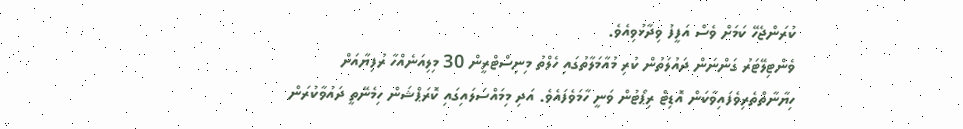ކުރަންޖެހޭ ކަމަށް ވެސް އަފީފު ވިދާޅުވިއެވެ.
ވެންޓިލޭޓަރު ގަންނަން ދައުލަތުން ކުރި މުއާމަލާތުގައި ހެލްތު މިނިސްޓްރީން 30 މިލިއަނެއްހާ ރުފިޔާއަށް ހިޔާނާތްތެރިވެފައިވާކަން އޮޑިޓް ރިޕޯޓުން ވަނީ ހާމަވެފައެވެ. އަދި މިމައްސަލައިގައި ކޮރަޕްޝަން ހިމެނޭތީ ދައުވާކުރަން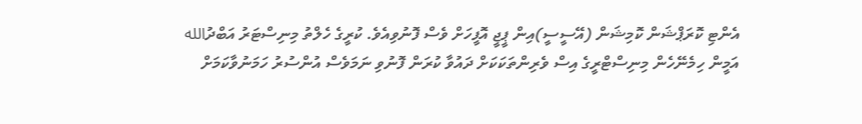އެންޓި ކޮރަޕްޝަން ކޮމިޝަން (އޭސީސީ)އިން ޕީޖީ އޮފީހަށް ވެސް ފޮނުވިއެވެ. ކުރީގެ ހެލްތު މިނިސްޓަރު އަބްދުالله އަމީން ހިމެނޭހެން މިނިސްޓްރީގެ އިސް ވެރިންތަކަކަށް ދައުވާ ކުރަން ފޮނުވި ނަމަވެސް އުންސުރު ހަމަނުވާކަމަށް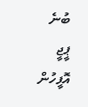ބުނެ ޕީޖީ އޮފީހުން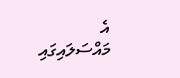އެ މައްސަލައިގައި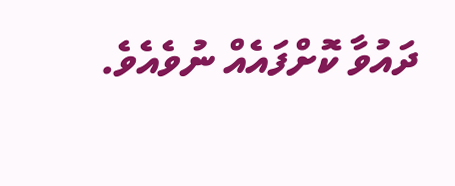ދައުވާ ކޮށްފައެއް ނުވެއެވެ.